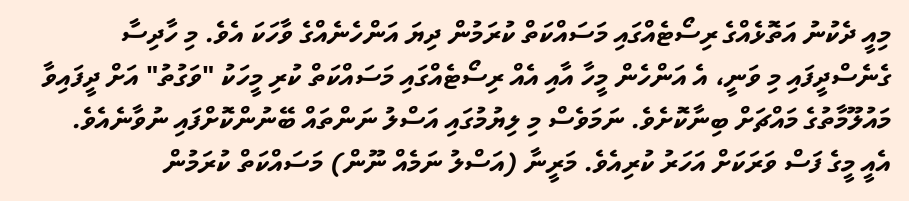މިއީ ދެކުނު އަތޮޅެއްގެ ރިސޯޓެއްގައި މަސައްކަތް ކުރަމުން ދިޔަ އަންހެނެއްގެ ވާހަކަ އެވެ. މި ހާދިސާ ގެނެސްދީފައި މި ވަނީ، އެ އަންހެން މީހާ އާއި އެއް ރިސޯޓެއްގައި މަސައްކަތް ކުރި މީހަކު "ވަގުތު" އަށް ދީފައިވާ މައުލޫމާތުގެ މައްޗަށް ބިނާކޮށެވެ. ނަމަވެސް މި ލިޔުމުގައި އަސްލު ނަންތައް ބޭނުންކޮށްފައި ނުވާނެއެވެ.
އެއީ މީގެ ފަސް ވަރަކަށް އަހަރު ކުރިއެވެ. މަރީނާ (އަސްލު ނަމެއް ނޫން) މަސައްކަތް ކުރަމުން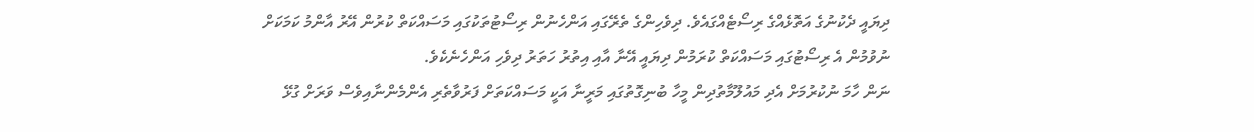ދިޔައީ ދެކުނުގެ އަތޮޅެއްގެ ރިސޯޓެއްގައެވެ. ދިވެހިންގެ ތެރޭގައި އަންހެނުން ރިސޯޓުތަކުގައި މަސައްކަތް ކުރުން އޭރު އާންމު ކަމަކަށް ނުވުމުން އެ ރިސޯޓުގައި މަސައްކަތް ކުރަމުން ދިޔައީ އޭނާ އާއި އިތުރު ހަތަރު ދިވެހި އަންހެނެކެވެ.
ނަން ހާމަ ނުކުރުމަށް އެދި މައުލޫމާތުދިން މީހާ ބުނިގޮތުގައި މަރީނާ އަކީ މަސައްކަތަށް ފަރުވާތެރި އެންމެންނާއިވެސް ވަރަށް ގުޅޭ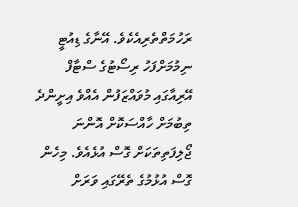ރަހުމަތްތެރިއެކެވެ. އޭނާގެ ޑިއުޓީ ނިމުމަށްފަހު ރިސޯޓުގެ ސްޓާފް އޭރިއާގައި މުވައްޒަފުން އެއްވެ އިށީންދެ ތިބުމަށް ހާއްސަކޮށް އޮންނަ ޖޯލިފަތިތަކަށް ގޮސް އުޅެއެވެ. މިހެން ގޮސް އުޅުމުގެ ތެރޭގައި ވަރަށް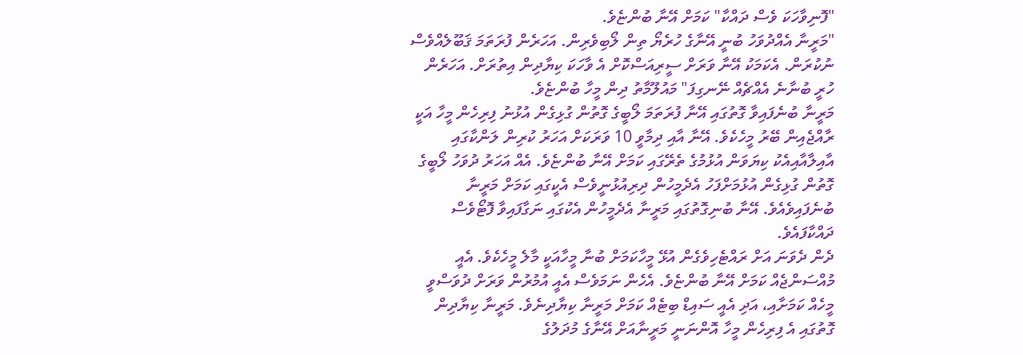"ފޮނިވާހަކަ ވެސް ދައްކާ" ކަމަށް އޭނާ ބުންޏެވެ.
"މަރީނާ އެއްދުވަހު ބުނީ އޭނާގެ ހުރެޔޯ ތިން ލޯބިވެރިން. އަހަރެން ފުރަތަމަ ޤަބޫލެއްވެސް ނުކުރަން. އެކަމަކު އޭނާ ވަރަށް ސީރިއަސްކޮށް އެ ވާހަކަ ކިޔާދިން އިތުރަށް. އަހަރެން ހުރީ ބުނާނެ އެއްޗެއް ނޭނގިފަ" މައުލޫމާތު ދިން މީހާ ބުންޏެވެ.
މަރީނާ ބުނެފައިވާ ގޮތުގައި އޭނާ ފުރަތަމަ ލޯބީގެ ގޮތުން ގުޅިގެން އުޅުނު ފިރިހެން މީހާ އަކީ ރާއްޖެއިން ބޭރު މީހެކެވެ. އޭނާ އާއި ދިމާވީ 10 ވަރަކަށް އަހަރު ކުރިން ލަންކާގައި އާއިލާއާއިއެކު ކިޔަވަން އުޅުމުގެ ތެރޭގައި ކަމަށް އޭނާ ބުންޏެވެ. އެއް އަހަރު ދުވަހު ލޯބީގެ ގޮތުން ގުޅިގެން އުޅުމަށްފަހު އެދެމީހުން ދިރިއުޅުނީވެސް އެކީގައި ކަމަށް މަރީނާ ބުނެފައިވެއެވެ. އޭނާ ބުނިގޮތުގައި މަރީނާ އެދެމީހުން އެކުގައި ނަގާފައިވާ ފޮޓޯވެސް ދައްކާފައެވެ.
ދެން ދެވަނަ އަށް ރައްޓެހިވެގެން އުޅޭ މީހާކަމަށް ބުނާ މީހާއަކީ މާލެ މީހެކެވެ. އެއީ މުއްސަންޖެއް ކަމަށް އޭނާ ބުންޏެވެ. އެހެން ނަމަވެސް އެއީ އުމުރުން ވަރަށް ދުވަސްވީ މީހެއް ކަމަށާއި، އަދި އެއީ ސައިޑް ބިޓެއް ކަމަށް މަރީނާ ކިޔާދިނެވެ. މަރީނާ ކިޔާދިން ގޮތުގައި އެ ފިރިހެން މީހާ އޮންނަނީ މަރީނާއަށް އޭނާގެ މުދަލުގެ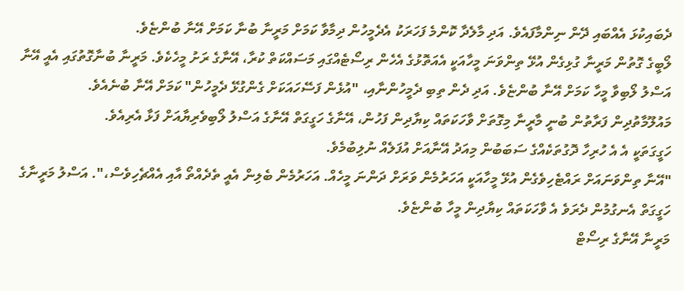ދެބައިކުޅަ އެއްބައި ދޭން ނިންމާފައެވެ. އަދި މާލެދާ ކޮންމެ ފަހަރަކު އެދެމީހުން ދިމާވާ ކަމަށް މަރީނާ ބުނާ ކަމަށް އޭނާ ބުންޏެވެ.
ލޯބީގެ ގޮތުން މަރީނާ ގުޅިގެން އުޅޭ ތިންވަނަ މީހާއަކީ އެއަތޮޅުގެ އެހެން ރިސޯޓެއްގައި މަސައްކަތް ކުރާ، އޭނާގެ ރަށު މީހެކެވެ. މަރީނާ ބުނާގޮތުގައި އެއީ އޭނާ އަސްލު ލޯބިވާ މީހާ ކަމަށް އޭނާ ބުންޏެވެ. އަދި ދެން ތިބި ދެމީހުންނާއި، "އުޅެން ފަސޭހައަކަށް ގެންގުޅޭ ދެމީހުން" ކަމަށް އޭނާ ބުނެއެވެ.
މައުލޫމާތުދިން ފަރާތުން ބުނީ މާރީނާ މިގޮތަށް ވާހަކަތައް ކިޔާދިން ފަހުން، އޭނާގެ ހަގީގަތް އޭނާގެ އަސްލު ލޯބިވެރިޔާއަށް ފަޅާ އެރިއެވެ.
ހަގީގަތަކީ އެ އެ ހުރިހާ ދޮގުތަކެއްގެ ސަބަބުން މިއަދު އޭނާއަށް އުފަލެއް ނުލިބުމެވެ.
"އޭނާ ތިންވަނައަށް ރައްޓެހިވެގެން އުޅޭ މީހާއަކީ އަހަރުމެން ވަރަށް ދަންނަ މީހެއް. އަހަރުމެން ބެލިން އެއީ ތެދެއްތޯ އާއި އެއްޗެހިވެސް،". އަސްލު މަރީނާގެ ހަގީގަތް އެނގުމުން ދެރަވެ އެ ވާހަކަތައް ކިޔާދިން މީހާ ބުންޏެވެ.
މަރީނާ އޭނާގެ ރިސޯޓް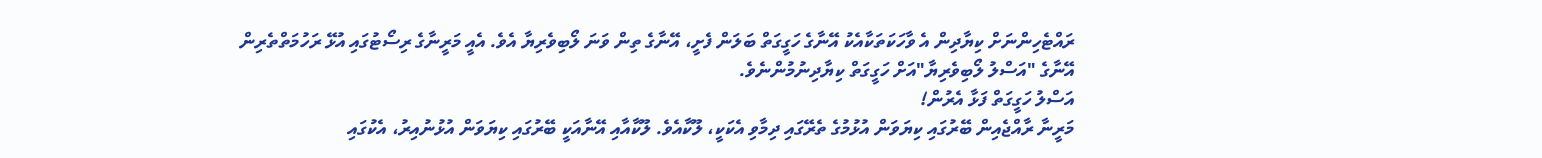ރައްޓެހިންނަށް ކިޔާދިން އެ ވާހަކަތަކާއެކު އޭނާގެ ހަގީގަތް ބަލަން ފެށީ، އޭނާގެ ތިން ވަނަ ލޯބިވެރިޔާ އެވެ. އެއީ މަރީނާގެ ރިސޯޓުގައި އުޅޭ ރަހުމަތްތެރިން އޭނާގެ "އަސްލު ލޯބިވެރިޔާ"އަށް ހަގީގަތް ކިޔާދިނުމުންނެވެ.
އަސްލު ހަގީގަތް ފަޅާ އެރުން!
މަރީނާ ރާއްޖެއިން ބޭރުގައި ކިޔަވަން އުޅުމުގެ ތެރޭގައި ދިމާވި އެކަކީ، ލޫކާއެވެ. ލޫކާއާއި އޭނާއަކީ ބޭރުގައި ކިޔަވަން އުޅުނުއިރު، އެކުގައި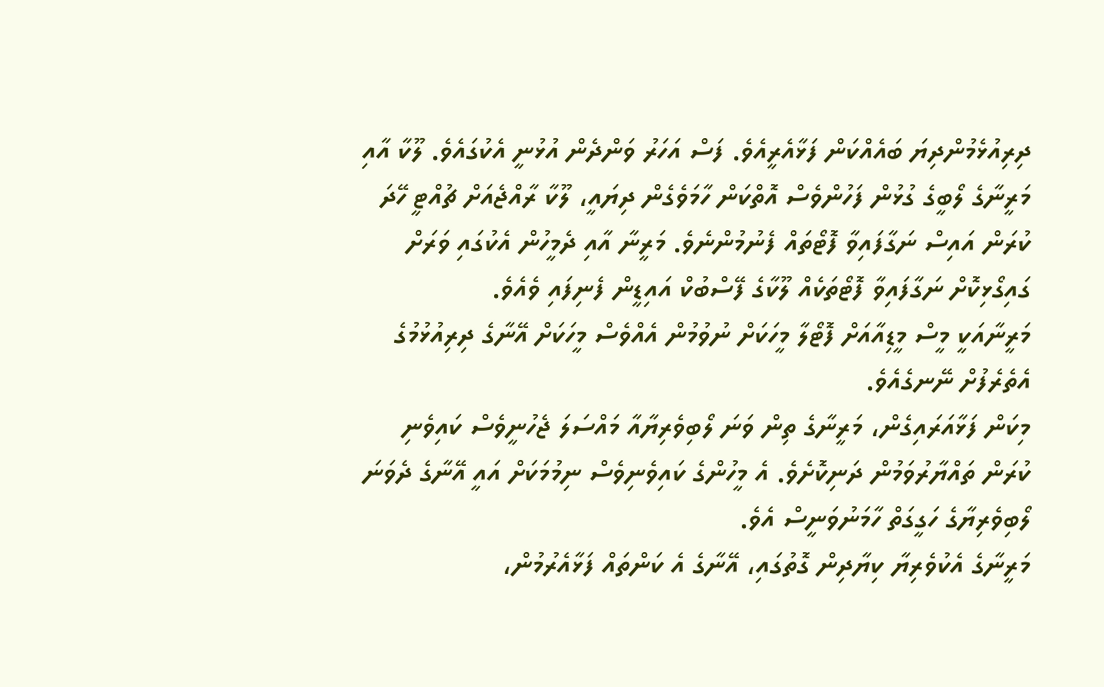ދިރިއުޅެމުންދިޔަ ބައެއްކަން ފަޅާއެރީއެވެ. ފަސް އަހަރު ވަންދެން އުޅުނީ އެކުގައެވެ. ލޫކާ އާއި މަރީނާގެ ލޯބީގެ ގުޅުން ފަހުންވެސް އޮތްކަން ހާމަވެގެން ދިޔައީ، ލޫކާ ރާއްޖެއަށް ޗުއްޓީ ހޭދަ ކުރަން އައިސް ނަގާފައިވާ ފޮޓޯތައް ފެނުމުންނެވެ. މަރީނާ އާއި ދެމީހުން އެކުގައި ވަރަށް ގައިގޯޅިކޮށް ނަގާފައިވާ ފޮޓޯތަކެއް ލޫކާގެ ފޭސްބުކް އައިޑީން ފެނިފައި ވެއެވެ.
މަރީނާއަކީ މީސް މީޑިއާއަށް ފޮޓޯލާ މީހަކަށް ނުވުމުން އެއްވެސް މީހަކަށް އޭނާގެ ދިރިއުޅުމުގެ އެތެރެފުށް ނޭނގެއެވެ.
މިކަން ފަޅާއަރައިގެން، މަރީނާގެ ތިން ވަނަ ލޯބިވެރިޔާއާ މައްސަލަ ޖެހުނީވެސް ކައިވެނި ކުރަން ތައްޔާރުވަމުން ދަނިކޮށެވެ. އެ މީހުންގެ ކައިވެނިވެސް ނިމުމަކަށް އައީ އޭނާގެ ދެވަނަ ލޯބިވެރިޔާގެ ހަގީގަތް ހާމަނުވަނީސް އެވެ.
މަރީނާގެ އެކުވެރިޔާ ކިޔާދިން ގޮތުގައި، އޭނާގެ އެ ކަންތައް ފަޅާއެރުމުން،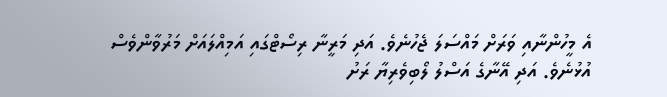އެ މީހުންނާއި ވަރަށް މައްސަލަ ޖެހުނެވެ. އަދި މަރީނާ ރިސޯޓްގައި އަމިއްލައަށް މަރުވާންވެސް އުޅުނެވެ. އަދި އޭނާގެ އަސްލު ލޯބިވެރިޔާ ރަށު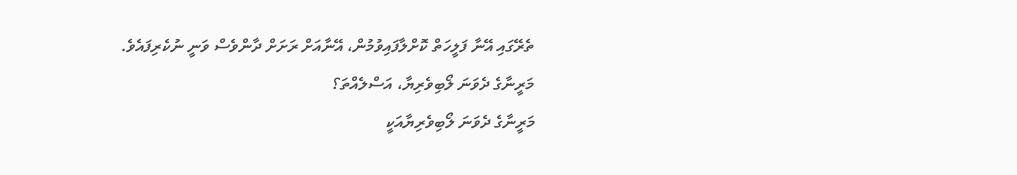ތެރޭގައި އޭނާ ފަލީހަތް ކޮށްލާފައިވުމުން، އޭނާއަށް ރަށަށް ދާންވެސް ވަނީ ނުކެރިފައެވެ.
މަރީނާގެ ދެވަނަ ލޯބިވެރިޔާ، އަސްލެއްތަ؟
މަރީނާގެ ދެވަނަ ލޯބިވެރިޔާއަކީ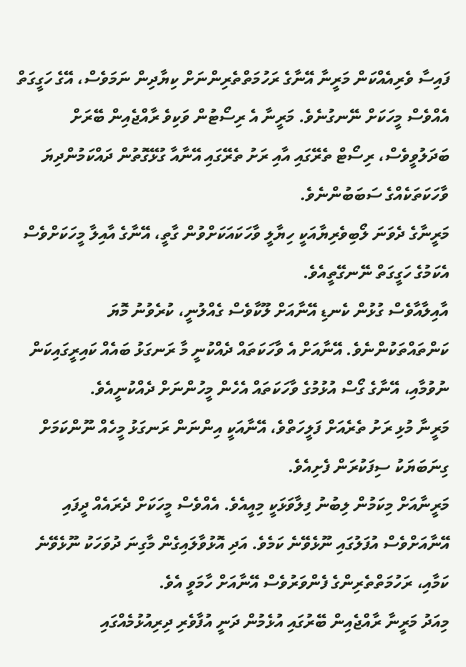ފައިސާ ވެރިއެއްކަން މަރީނާ އޭނާގެ ރަހުމަތްތެރިންނަށް ކިޔާދިން ނަމަވެސް، އޭގެ ހަގީގަތް އެއްވެސް މީހަކަށް ނޭނގުނެވެ. މަރީނާ އެ ރިސޯޓުން ވަކިވެ ރާއްޖެއިން ބޭރަށް ބަދަލުވީވެސް، ރިސޯޓް ތެރޭގައި އާއި ރަށު ތެރޭގައި އޭނާއާ ގުޅޭގޮތުން ދައްކަމުންދިޔަ ވާހަކަތަކެއްގެ ސަބަބުންނެވެ.
މަރީނާގެ ދެވަނަ ލޯބިވެރިޔާއަކީ ހިޔާލީ ވާހަކައަކަށްވުން ގާތީ، އޭނާގެ އާއިލާ މީހަކަށްވެސް އެކަމުގެ ހަގީގަތް ނޭނގޭތީއެވެ.
އާއިލާއާވެސް ގުޅުން ކެނޑި އޭނާއަށް ލޫކާވެސް ގެއްލުނީ، ކުރެވުނު މޮޔަ ކަންތައްތަކުންނެވެ. އޭނާއަށް އެ ވާހަކަތައް ދެއްކުނީ މާ ރަނގަޅު ބައެއް ކައިރީގައިކަން ނުވުމާއި، އޭނާގެ ގޯސް އުޅުމުގެ ވާހަކަތައް އެހެން މީހުންނަށް ދެއްކުނީއެވެ.
މަރީނާ މުޅި ރަށު ތެރެއަށް ފަލީހަތްވެ، އޭނާއަކީ އިންނަން ރަނގަޅު މީހެއް ނޫންކަމަށް ގިނަބަޔަކު ސިފަކުރަން ފެށިއެވެ.
މަރީނާއަށް މިކަމުން ލިބުނު ފިލާވަޅަކީ މިއީއެވެ. އެއްވެސް މީހަކަށް ދެރައެއް ދީފައި އޭނާއަށްވެސް އުފަލުގައި ނޫޅެވޭނެ ކަމެވެ. އަދި އޮޅުވާލައިގެން މާގިނަ ދުވަހަކު ނޫޅެވޭނެ ކަމާއި، ރަހުމަތްތެރިންގެ ފެންވަރުވެސް އޭނާއަށް ހާމަވީ އެވެ.
މިއަދު މަރީނާ ރާއްޖެއިން ބޭރުގައި އުޅެމުން ދަނީ އުފާވެރި ދިރިއުޅުމެއްގައި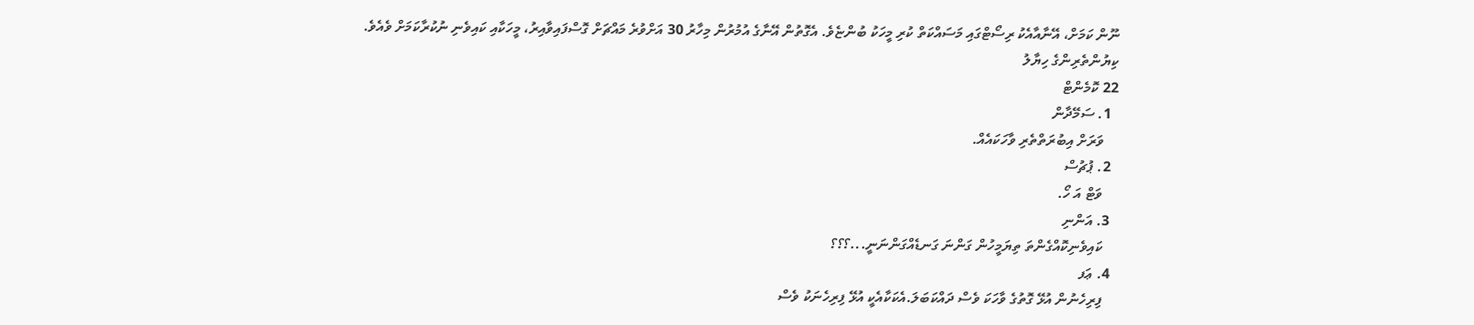ނޫން ކަމަށް، އޭނާއާއެކު ރިސޯޓްގައި މަސައްކަތް ކުރި މީހަކު ބުންޏެވެ. އެގޮތުން އޭނާގެ އުމުރުން މިހާރު 30 އަށްވުރެ މައްޗަށް ގޮސްފައިވާއިރު، މީހަކާއި ކައިވެނި ނުކުރާކަމަށް ވެއެވެ.
ކިޔުންތެރިންގެ ހިޔާލު
22 ކޮމެންޓް
  1. ސަމޭދާން
    ވަރަށް އިބުރަތްތެރި ވާހަކައެއް.
  2. ޕުޗުސް
    ވަޓް އަ ހޯ.
  3. އަންނި
    ކައިވެނިކޮއްގެންތަ ތިޔަމީހުން ގަންނަ ގަނޑެއްގަންނަނީ...؟؟؟
  4. ޢަފ
    ފިރިހެނުން އުޅޭ ގޮތުގެ ވާހަކަ ވެސް ދައްކަބަލަ.އެކަކާއެކީ އުޅޭ ފިރިހެނަކު ވެސް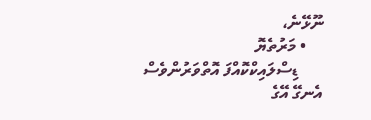ނޫޅޭނެ،
    • މަރުތެޔޮ
      ޑިސްލައިކްކޮއްފަ އޮތްވަރުންވެސް އެނގޭ އޭގެ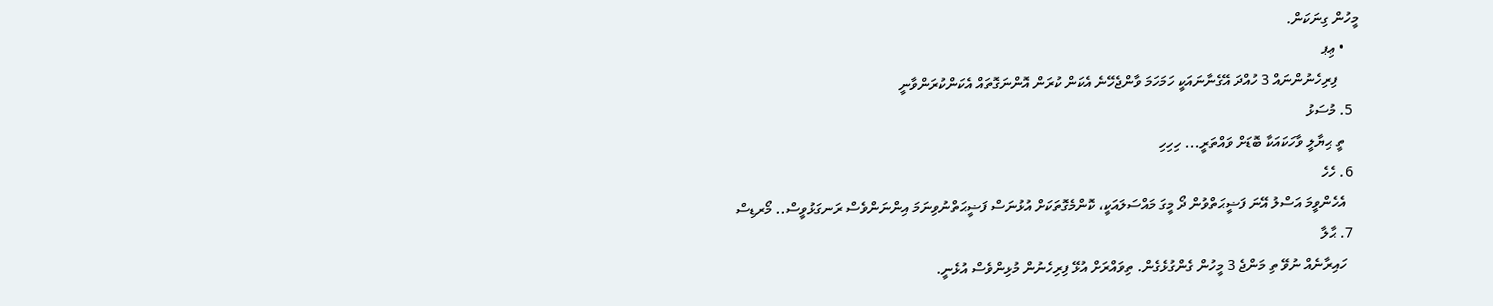މީހުން ގިނަކަން.
    • ޢިޕ
      ފިރިހެނުންނައް 3 ހުއްދަ އޭގެނާނައަކީ ހަމަހަމަ ވާންޖެހޭނެ އެކަން ކުރަން އޮންނަގޮތައް އެކަންކުރަންވާނީ
  5. މުސަޅު
    ތީ ޙިޔާލީ ވާހަކައަކާ ބޮޑަށް ވައްތަރީ... ހިހިހި
  6. ހެހެ
    އެހެންވީމަ އަސްލު އޭނަ ފަޟީޙަތްވުން ދޯ މީގަ މައްސަލައަކީ، ކޮންމެގޮތަކަށް އުޅުނަސް ފަޟީޙަތްނުވިނަމަ އިންނަންވެސް ރަނގަޅުވީސް.. މޯރޑިސް
  7. ޙާލާ
    ހައިރާނެއް ނުވޭ ތި މަންޖެ 3 މީހުން ގެންގުޅެގެން. ތިވައްރަށް އުޅޭ ފިރިހެނުން މުޅިންވެސް އުޅެނީ.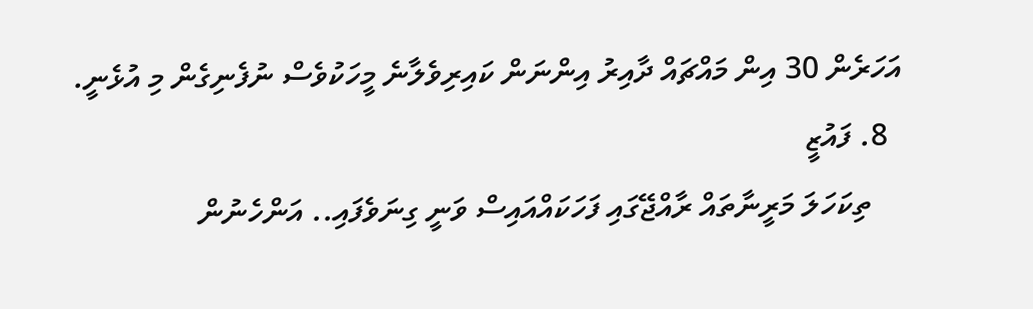އަހަރެން 30 އިން މައްޗައް ދާއިރު އިންނަން ކައިރިވެލާނެ މީހަކުވެސް ނުފެނިގެން މި އުޅެނީ.
  8. ފައުޒީ
    ތިކަހަލަ މަރީނާތައް ރާއްޖޭގައި ފަހަކައްއައިސް ވަނީ ގިނަވެފައި.. އަންހެނުން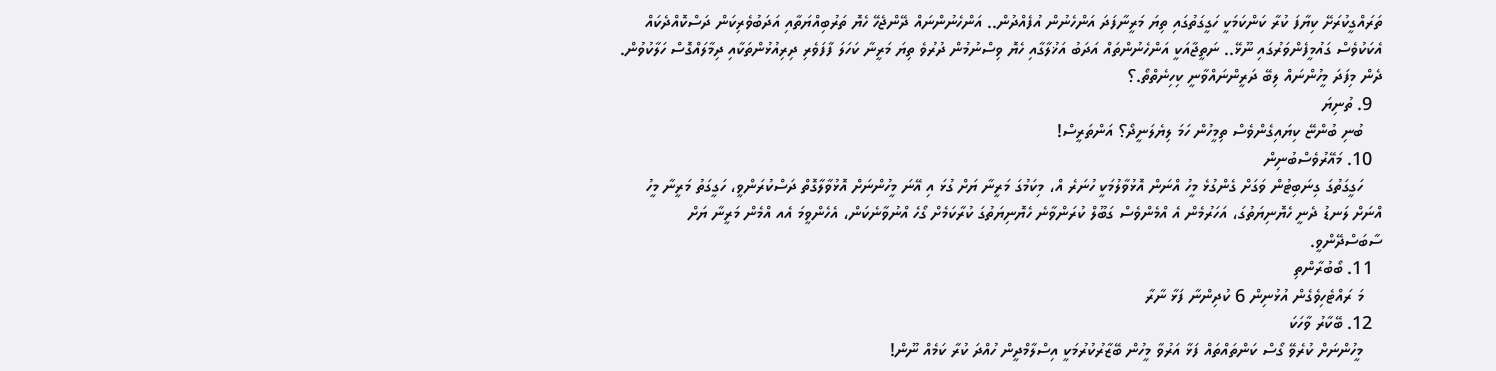ތަރައްގީކުރަށޭ ކިޔާފަ ކުރާ ކަންކަމަކީ ހަގީގަތުގައި ތިޔަ މަރީނާފަދަ އަންހެނުން އުފެއްދުން.. އަންހެނުންނައް ދޭންޖެހޭ ހެޔޮ ތަރުބިއްޔަތާއި އަދަބުވެރިކަން ދަސްކޮއްދެކައް އެކަކުވެސް ގައުމީފެންވަރުގައި ނޫޅޭ.. ނަތީޖާއަކީ އަންހެނުންތައް އަދަބު އަޚުލާގާއި ހެޔޮ ވިސްނުމުން ދުރުވެ ތިޔަ މަރީނާ ކަހަލަ ފާފަވެރި ދިރިއުޅުންތަކާއި ދިމާލައްގޮސް ހަލާކުވުން. ދެން މިފަދަ މީހުންނައް ލިބޭ ދަރީންނައްވާނީ ކިހިނެތްތޯ.؟
  9. ތުނިޔަ
    ބުނި ބުންޏޭ ކިޔައިގެންވެސް ތިމީހުން ހަމަ ލިޔެލަނީދޯ؟ އަންތަރީސް!
  10. މައޭރުވެސްބުނިން
    ހަގީގަތުގަ ގިނަބިޓުން ވަގަށް ގެންގުޅެ މީހު އްނަން އޮޅުވާލުމަކީ ހުނަރެ އް، މިކަމުގަ މަރީނާ ޔަށް ގުޅަ އި އޭނަ މީހުންނަށް އޮޅުވާލާގޮތް ދަސްކުރަންވީ، ހަގީގަތު މަރީނާ މީހު އްނަށް ލަނޑު ދެނީ ހެޔޮނިޔަތުގަ، އަހަރުމެން އެ އްމެންވެސް ގަބޫލް ކުރަންވާނެ ހެޔޮނިޔަތުގަ ކުރާކަމެށް ގޯހެ އްނުވާނެކަން، އެހެންވީމަ އެއ އްމެން މަރީނާ ޔަށް ސާބަސްދޭންވީ.
  11. ބޯބުރާންތި
    މަ ރައްޓެހިވެގެން އުޅުނިން 6 ކުދިންނާ ފަޅާ ނާރާ
  12. ބޭކާރު ވާހަކަ
    މީހުންނަށް ކުރެވޭ ގޯސް ކަންތައްތައް ފަޅާ އަރުވާ މީހުން ބޭޒާރުކުރުމަކީ އިސްލާމްދީން ހުއްދަ ކުރާ ކަމެއް ނޫން!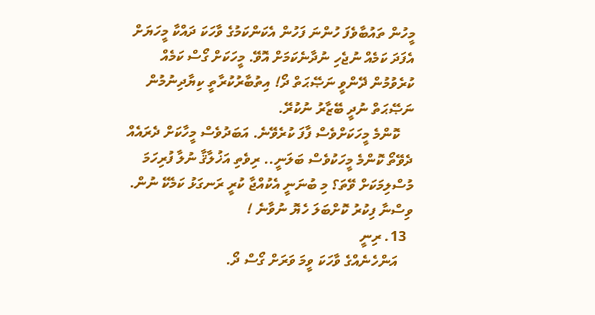މީހުން ތައުބާވެފަ ހުންނަ ފަހުން އެކަންކަމުގެ ވާހަކަ ދައްކާ މީހަޔަށް އެފަދަ ކަމެއް ނުޖެހި ނުދާނެކަމަށް އޮވޭ. މީހަކަށް ގޯސް ކަމެއް ކުރެވުމުން ދޭންވީ ނަޞޭޙަތް ދޯ! އިތުބާރުކުރާތީ ކިޔާދިނުމުން ނަޞޭޙަތް ނުދީ ބޭޒާރު ނުކުރޭ.
    ކޮންމެ މީހަކަށްވެސް ފާފަ ކުރެވޭނެ. އަބަދުވެސް މީހާކަށް ދެރައެއް ދެވޭތޯ ކޮންމެ މީހަކުވެސް ބަލަނީ.. ރިވެތި އަޚުލާޤާ ނުލާ ފުރިހަމަ މުސްލިމަކަށް ވޭތަ؟ މި ބުނަނީ އެކުއްޖާ ކުރީ ރަނގަޅު ކަމެކޭ ނުން. ވިސްނާ ފިކުރު ކޮށްބަލަ ހެޔޮ ނުވާނެ !
  13. ރިނީ
    އަންހެނެއްގެ ވާހަކަ ވީމަ ވަރަށް ގޯސް ދޯ.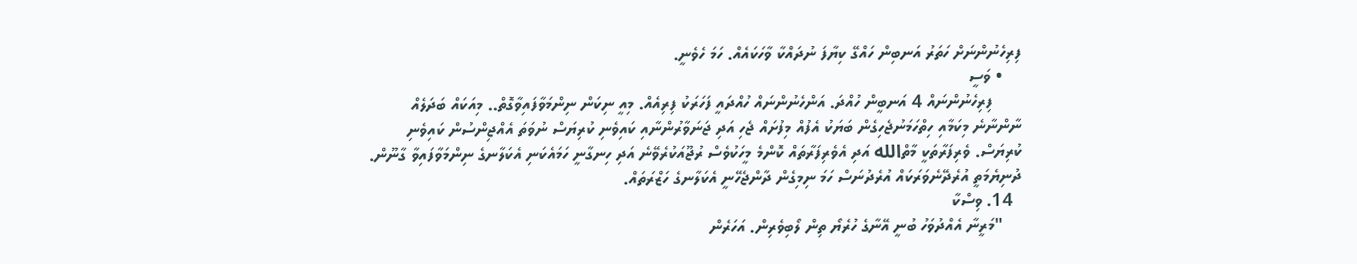ފިރިހެނުންނަށް ހަތަރު އަނބިން ހައްގޭ ކިޔާފަ ނުދައްކާ ވާހަކައެއް. ހަމަ ހެވެނީ.
    • ވަސީ
      ފިރިހެނުންނައް 4 އަނބީން ހުއްދަ. އަންހެނުންނައް ހުއްދައީ ފަހަރަކު ފިރިއެއް. މިއީ ނިކަން ނިންމަވާފައިވާގޮތް.. މިއަކައް ބަދަލެއް ނާންނާނެ މިކަމާއި ހިތްހަމަނުޖެހިގެން ބަޔަކު އެފުއް މިފުށައް ޖެހި އަދި ޖަނަވާރުންނާއި ކައިވެނި ކުރިޔަސް ނުވަތަ އެއްޖިންސުން ކައިވެނި ކުރިޔަސް. ވެރިފަރާތަކީ މާތްالله އަދި އެވެރިފަރާތައް ކޮންމެ މީހަކުވެސް ރުޖޫއަކުރެވޭނެ އަދި ހިނގާނީ ހަމައެކަނި އެކަލާނގެ ނިންމަވާފައިވާ ގާނޫން. ދުނިޔެމަތީ އުރެދޭނެވަރަކައް އުރެދުނަސް ހަމަ ނިމިގެން ދާންޖެހޭނީ އެކަލާނގެ ހަޒްރަތައް.
  14. ވިސްކާ
    "މަރީނާ އެއްދުވަހު ބުނީ އޭނާގެ ހުރެޔޯ ތިން ލޯބިވެރިން. އަހަރެން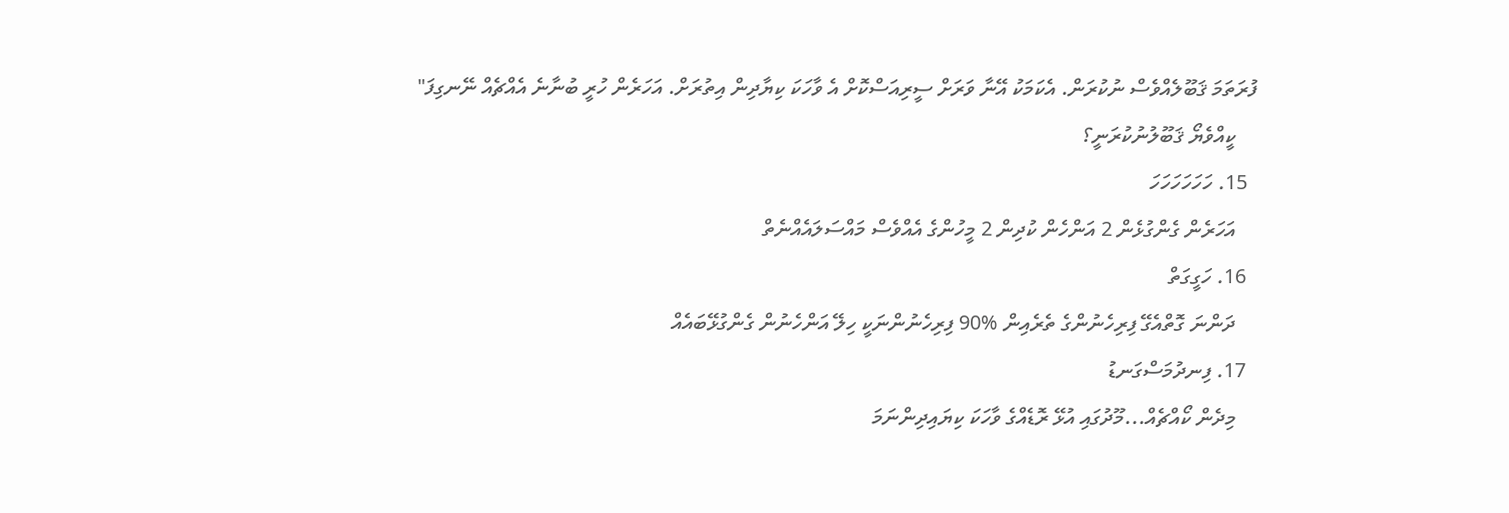ފުރަތަމަ ޤަބޫލެއްވެސް ނުކުރަން. އެކަމަކު އޭނާ ވަރަށް ސީރިއަސްކޮށް އެ ވާހަކަ ކިޔާދިން އިތުރަށް. އަހަރެން ހުރީ ބުނާނެ އެއްޗެއް ނޭނގިފަ"
    ކީއްވެޔޯ ޤަބޫލުނުކުރަނީ؟
  15. ހަހަހަހަހަހަ
    އަހަރެން ގެންގުޅެން 2 އަންހެން ކުދިން 2 މީހުންގެ އެއްވެސް މައްސަލައެއްނެތް
  16. ހަގީގަތް
    ދަންނަ ގޮތްއެގޭ ފިރިހެނުންގެ ތެރެއިން %90 ފިރިހެނުންނަކީ ހިލޭ އަންހެނުން ގެންގުޅޭބައެއް
  17. ފިނދުމަސްގަނޑު
    މިދެން ކޯއްޗެއް...މޫދުގައި އުޅޭ ރޮޑެއްގެ ވާހަކަ ކިޔައިދިންނަމަ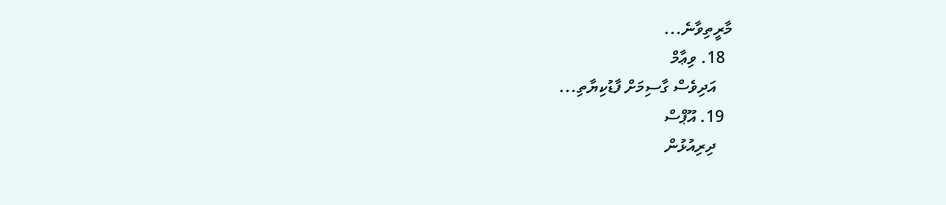މާރީތިވާނެ...
  18. ވިޢާމް
    އަދިވެސް ގާސިމަށް ފާޑުކިޔާތި...
  19. އޫޕްސް
    ދިރިއުޅުން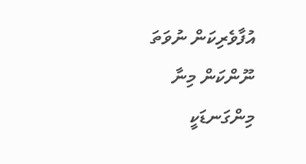އުފާވެރިކަން ނުވަތަ ނޫންކަން މިނާ މިންގަނޑަކީ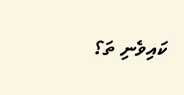ކައިވެނި ތަ؟